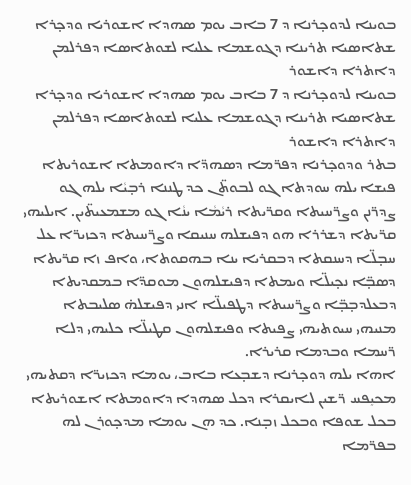ܒܘܝܢܐ ܠܕܘܟ̣ܪܢܐ ܕ 7 ܒܐܒ ܝܘܡ ܣܗܕܐ ܐܫܘܪܝܐ ܘܕܟ̣ܪܐ ܫܬܐܣܝܐ ܬܪܝܢܐ ܕܓܘܫܡܐ ܥܠܝܐ ܠܫܘܬܐܣܐ ܕܦܪܠܡܢ ܕܐܬܪܐ ܕܐܫܘܪ
ܒܘܝܢܐ ܠܕܘܟ̣ܪܢܐ ܕ 7 ܒܐܒ ܝܘܡ ܣܗܕܐ ܐܫܘܪܝܐ ܘܕܟ̣ܪܐ ܫܬܐܣܝܐ ܬܪܝܢܐ ܕܓܘܫܡܐ ܥܠܝܐ ܠܫܘܬܐܣܐ ܕܦܪܠܡܢ ܕܐܬܪܐ ܕܐܫܘܪ
ܒܬܪ ܘܕܘܟ̣ܪܢܐ ܕܦܪ̈ܡܐ ܕܣܗܕ̈ܐ ܕܐܘܡܬܐ ܐܫܘܪܝܬܐ ܦܝܫܐ ܝܠܗ ܚܘܕܬܐ ܓܘ ܠܒܘܬ̈ܢ ܟܕ ܛܢܢܐ ܪܒ̣ܝܵܐ ܝܠܗ ܓܘ ܨܕܪ̈ܢܢ ܘܨܪ̈ܚܝܬܐ ܘܩܪ̈ܝܬܐ ܪܝܵܡܵܐ ܝܢܵܐ ܓܘ ܡܫܡܥܝܬ̈ܝܢ. ܐܝܠܝܗܝ ܩܪ̈ܝܬܐ ܕܫܪܪܐ ܗܘ ܕܦܝܫܠܗ ܚܢܝܩܐ ܘܨܪ̈ܚܝܬܐ ܕܟܙܝܪ̈ܐ ܥܠ ܚܒ̣ܠ̈ܐ ܕܚܢܩܬܐ ܕܒܩܪܝܐ ܝܢܐ ܒܗܩܘܬܐ، ܘܐܦ ܙܐ ܩܪ̈ܝܬܐ ܕܣܒ̣̈ܐ ܢܟ̣ܝܠ̈ܐ ܘܝܡܬܐ ܕܦܝܫܠܗܘܢ ܡܘܩܕ̈ܐ ܒܡܩܕܝܬܐ ܕܒܥܠܕܒ̣ܒ̣̈ܐ ܘܨܪ̈ܚܝܬܐ ܕܛܦܝܠ̈ܐ ܐܢܝ ܕܦܝܫܠܗ̇ ܣܠܝܒܬܐ ܡܢܝܗܝ ܚܝܘܬܝܗܝ ܨܦܝܬܐ ܘܦܝܫܠܗܘܢ ܩܛܝܠ̈ܐ ܟܠܝܗܝ ܕܠܐ ܪ̈ܚܡܐ ܘܒܕܡܐ ܩܪܝܪܐ.
ܐܗܐ ܝܠܗ ܕܘܟ̣ܪܢܐ ܕܫܒ̣ܥܐ ܒܐܒ، ܝܘܡܐ ܕܟܙܝܪ̈ܐ ܕܩܬܝܗܝ ܡܟܝܸܦܚ ܪ̈ܫܝܢ ܠܐܝܩܪܐ ܕܟܠ ܣܗܕܐ ܕܐܘܡܬܐ ܐܫܘܪܝܬܐ ܒܟܠ ܫܘܦܐ ܘܒܟܠ ܙܒ̣ܢܐ. ܟܕ ܗܢ ܝܘܡܐ ܡܕܟ̣ܘܪܢ ܠܗ ܒܦܪ̈ܡܐ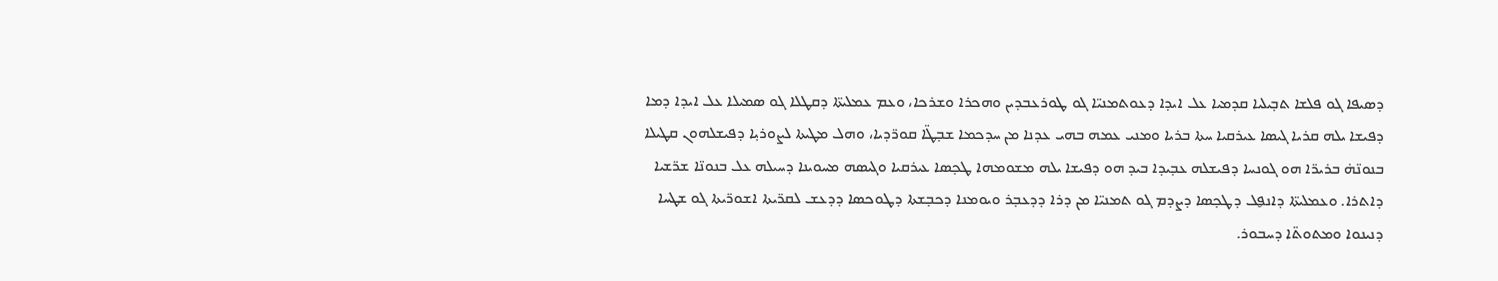ܕܣܝܦܐ ܓܘ ܦܠܫܐ ܬܒ̣ܝܠܝܐ ܩܕܡܝܐ ܥܠ ܐܝܕܐ ܕܥܘܬܡܢܝ̈ܐ ܓܘ ܛܘܪܥܒܕܝܢ ܘܗܟܪܐ ܘܫܪܟܐ، ܘܥܡ ܥܡܠܝܬ̈ܐ ܕܩܛܠܐ ܓܘ ܣܡܝܠܐ ܥܠ ܐܝܕܐ ܕܡܐ ܕܦܝܫܐ ܝܠܗ ܩܪܝܐ ܓܝܣܐ ܥܝܪܩܝܐ ܚܬܐ ܒܪܝܐ ܘܡܢܝ ܥܡܗ ܒܗܝ ܥܕܢܐ ܡܢ ܚܕܟܡܐ ܫܒ̣ܛ̈ܐ ܩܘܪ̈ܕܝܐ، ܘܗܠ ܡܛܝܬܐ ܠܨܘܪܝ̣ܐ ܕܦܝܫܠܗܘܢ ܩܛܝܠܐ ܒܢܘܢ̈ܗ̇ ܒܪܝܪ̈ܐ ܗܘ ܓܘܢܚܐ ܕܦܝܫܠܗ ܥܒ̣ܝܕܐ ܒܝܕ ܗܘ ܕܦܝܫܐ ܝܠܗ ܡܫܘܡܗܐ ܛܟ̣ܣܐ ܥܝܪܩܝܐ ܘܓܝܣܗ ܡܚܘܝܢܐ ܕܚܝܠܗ ܥܠ ܒܢܘܢ̈ܐ ܫܪ̈ܫܝܐ ܕܐܬܪܐ. ܘܥܡܠܝܬ̈ܐ ܕܐܢܦ̮ܠ ܕܛܟ̣ܣܐ ܕܨܕܡ ܓܘ ܬܡܢܝ̈ܐ ܡܢ ܕܪܐ ܕܕܥܒ̣ܪ ܘܝܘܡܢܐ ܕܟܒ̣ܫܬܐ ܕܛܘܟܣܐ ܕܕܥܫ ܠܩܪ̈ܝܬܐ ܐܫܘܪ̈ܝܬܐ ܓܘ ܫܛܚܐ ܕܢܝܢܘܐ ܘܡܬܘܬ̈ܐ ܕܚܒܘܪ.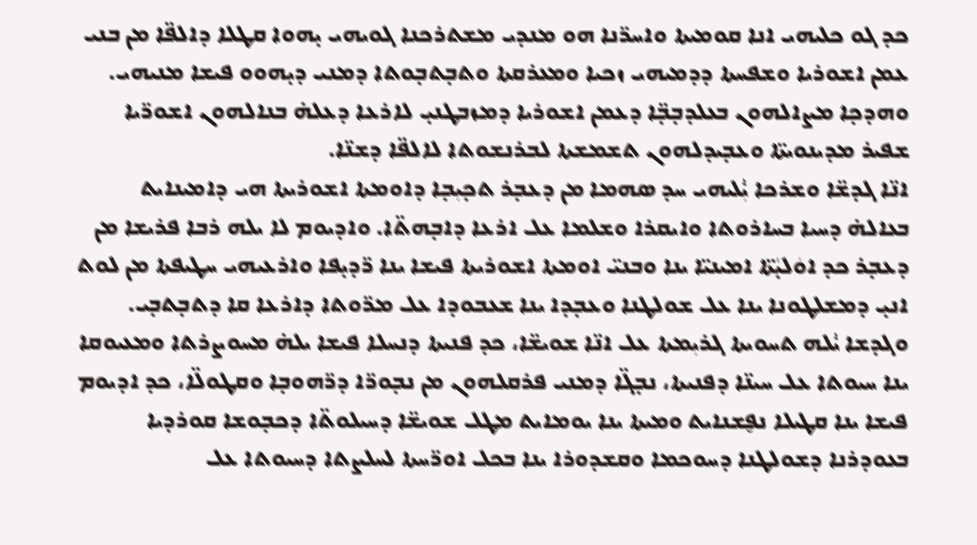ܟܕ ܓܘ ܟܠܝܗܝ ܐܢܐ ܩܘܡܝܬܐ ܘܐܚܪ̈ܢܐ ܗܘ ܡܢܕܝ ܡܫܬܪܟܢܐ ܓܘܝܗܝ ܝ̣ܗܘܐ ܩܛܠܐ ܕܐܠܦ̈ܐ ܡܢ ܒܢܝ ܥܡܢ ܐܫܘܪܝܐ ܘܫܦܚܬܐ ܕܕܡܝܗܝ ܙܟܝܐ ܘܡܥܪܩܬܐ ܘܬܒ̣ܬܒ̣ܘܬܐ ܕܡܢܝ ܕܝ̣ܗܘܘ ܦܝܫܐ ܡܢܝܗܝ. ܘܗܕܟ̣ܐ ܡܨܐܠܗܘܢ ܒܥܠܕܒ̣ܒ̣̈ܐ ܕܥܡܢ ܐܫܘܪܝܐ ܕܡܙܒܛܢܝ̣ ܠܐܪܥܐ ܕܥܠܗ̇ ܒܢܐܠܗܘܢ ܐܫܘܪ̈ܝܐ ܫܦܝܪ ܡܕܝܢܘܝܬ̈ܐ ܘܥܒ̣ܝܕܠܗܘܢ ܬܫܡܫܬܐ ܠܒܪܢܫܘܬܐ ܠܐܠܦ̈ܐ ܕܫܢ̈ܐ.
ܐܢ̈ܐ ܓܕܫ̈ܐ ܘܫܪܟܐ ܝܑܼܠܝܗܝ ܚܕ ܣܗܡܐ ܡܢ ܕܥܒ̣ܪ ܬܟ̣ܝܼܒ̣ܐ ܕܐܘܡܬܐ ܐܫܘܪܝܬܐ ܗܝ ܕܐܡܝܢܐܝܬ ܒܥܐܠܗ̇ ܕܚܝܐ ܒܚܐܪܘܬܐ ܘܐܝܩܪܐ ܘܫܠܡܐ ܥܠ ܐܪܥܐ ܕܐܒ̣ܗܬ̈ܐ. ܘܐܕܝܘܡ ܠܐ ܝܠܗ ܪܒܐ ܦܪܝܫܐ ܡܢ ܕܥܒ̣ܪ ܟܕ ܐܘܿܠܝ̣ܵܬ̈ܐ ܐܡܝܢܝ̈ܐ ܝܢܐ ܘܒܢܝ̈ ܐܘܡܬܐ ܐܫܘܪܝܬܐ ܦܝܫܐ ܝܢܐ ܪ̈ܕܝ̣ܦܐ ܘܐܪܥܝܗܝ ܚܛܝܦܬܐ ܡܢ ܠܘܬ ܐܢܝ̣ ܕܡܫܠܛܘܢܐ ܝܢܐ ܥܠ ܫܘܠܛܢܐ ܘܥܒ̣ܕܐ ܝܢܐ ܫܥܒܘܕܐ ܥܠ ܡܪ̈ܘܬܐ ܕܐܪܥܐ ܩܐ ܕܬܒ̣ܬܒ̣ܝ. ܘܓܕܫܐ ܝܑܠܗ ܬܚܘܝܬܐ ܓܪܝܼܡܬܐ ܥܠ ܐܢ̈ܐ ܫܘܝܫ̈ܐ، ܟܕ ܦܢܝܬܐ ܕܢܚܠܐ ܦܝܫܐ ܝܠܗ̇ ܡܚܘܨܪܬܐ ܘܡܥܝܘܩܐ ܝܢܐ ܚܝܘܬܐ ܥܠ ܚܝܢ̈ܐ ܕܦܢܝܬܐ، ܢܒ̣ܓ̈ܐ ܕܡܢܝ ܦܪܩܠܗܘܢ ܡܢ ܢܒ̣ܘܪ̈ܐ ܕܪ̈ܗܘܒ̣ܐ ܘܩܛܘܠ̈ܐ، ܟܕ ܐܕܝܘܡ ܦܝܫܐ ܝܢܐ ܩܛܝܠܐ ܢܦ̮ܫܢܐܝܬ ܘܡܝܬܐ ܝܢܐ ܝܘܡܐܝܬ ܡܛܠ ܫܘܝܫ̈ܐ ܕܚܝܠܘܬ̈ܐ ܕܟܒ̣ܘܫܐ ܩܘܪܕܝܐ ܒܥܘܕܪܢܐ ܕܫܘܠܛܢܐ ܕܚܘܟܡܐ ܘܩܫܕܘܪܐ ܝܢܐ ܒܟܠ ܐܘܪ̈ܚܬܐ ܠܚܠܨܬܐ ܕܚܝܘܬܐ ܥܠ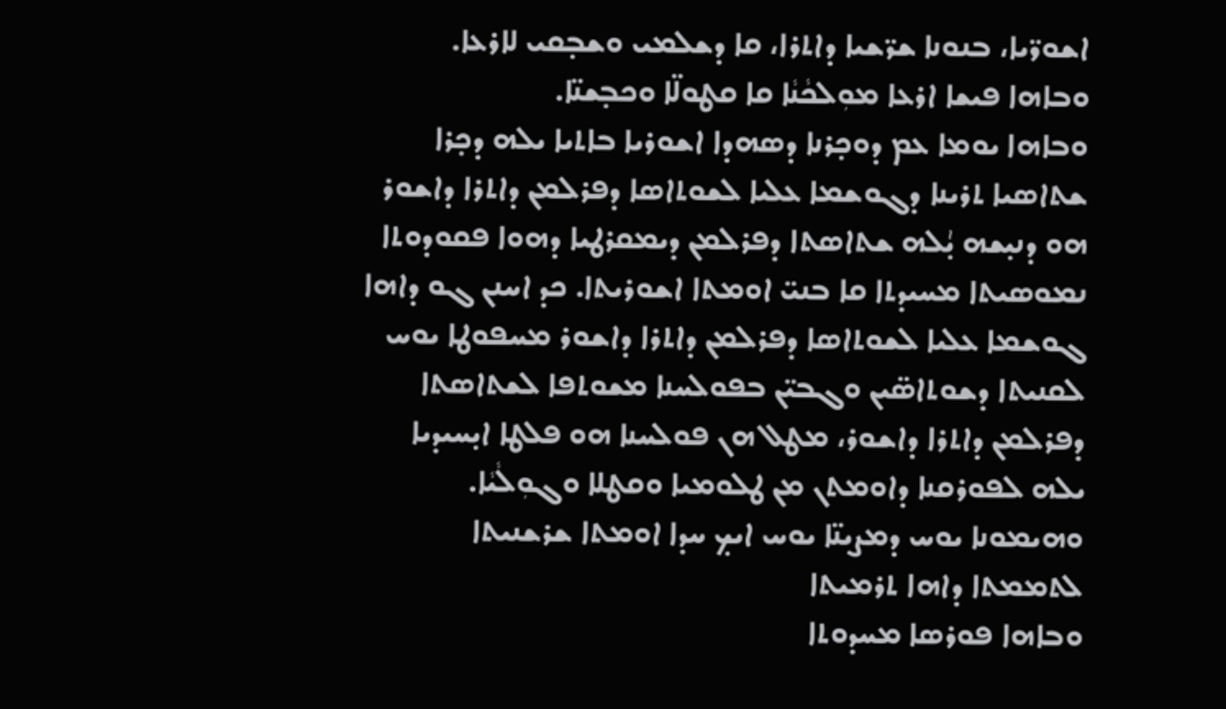ܐܫܘܪ̈ܝܐ، ܒܢܘܢܐ ܫܪ̈ܫܝܐ ܕܐܬܪܐ، ܩܐ ܕܫܠܡܝ ܘܫܒ̣ܩܝ ܠܐܪܥܐ. ܘܒܐܗܐ ܦܝܫܐ ܐܪܥܐ ܡܘܼܠܟܵܢܵܐ ܩܐ ܩܛܘܠ̈ܐ ܘܟܒ̣ܫܢ̈ܐ.
ܘܒܐܗܐ ܝܘܡܐ ܥܡ ܕܘܟ̣ܪܢܐ ܕܣܗܕܐ ܐܫܘܪܝܐ ܒܐܬܝܐ ܝܠܗ ܕܟ̣ܪܐ ܫܬܐܣܝܐ ܬܪܝܢܐ ܕܓܘܫܡܐ ܥܠܝܐ ܠܫܘܬܐܣܐ ܕܦܪܠܡܢ ܕܐܬܪܐ ܕܐܫܘܪ ܗܘ ܕܢܝ̣ܫܗ ܝܑ̣ܠܗ ܫܬܐܣܬܐ ܕܦܪܠܡܢ ܕܝܡܩܪܛܝܐ ܕܗܘܐ ܦܩܘܕܘܬܐ ܢܡܘܣܝܬܐ ܡܚܝܕܬܐ ܩܐ ܒܢܝ̈ ܐܘܡܬܐ ܐܫܘܪܝܬܐ. ܟܕ ܐܚܢܢ ܓܘ ܕܐܗܐ ܓܘܫܡܐ ܥܠܝܐ ܠܫܘܬܐܣܐ ܕܦܪܠܡܢ ܕܐܬܪܐ ܕܐܫܘܪ ܡܚܦܘܛܐ ܝܘܚ ܠܩܢܝܬܐ ܕܫܘܬܐܣ̈ܝܢ ܘܓܒܝ̈ܢ ܒܦܘܠܚܢܐ ܡܫܘܬܦܐ ܠܫܬܐܣܬܐ ܕܦܪܠܡܢ ܕܐܬܪܐ ܕܐܫܘܪ، ܡܛܠ ܗܢ ܦܘܠܚܢܐ ܗܘ ܦܠܛܐ ܐܝ̣ܚܝܕܝܐ ܝܠܗ ܠܦܘܪܩܢܐ ܕܐܘܡܬܢ ܡܢ ܛܠܘܡܝܐ ܘܩܛܠܐ ܘܓܘܼܠܵܝܵܐ. ܘܗܝܡܘܢܐ ܝܘܚ ܕܡܨܝܢ̈ܐ ܝܘܚ ܐܝܟ̣ ܚܕܐ ܐܘܡܬܐ ܫܪܫܢܝܬܐ ܠܬܡܡܬܐ ܕܐܗܐ ܬܪܡܝܬܐ
ܘܒܐܗܐ ܦܘܪܣܐ ܡܚܕܘܬܐ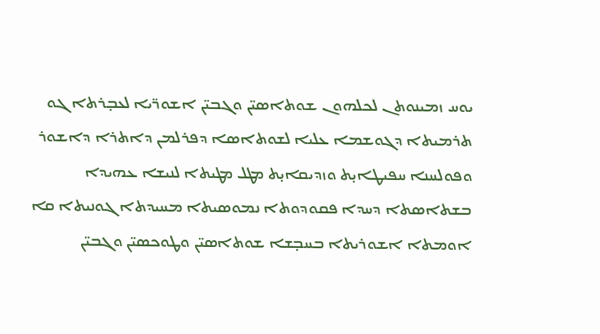ܝܘܚ ܙܡܝܢܘܬܢ ܠܟܠܗܘܢ ܫܘܬܐܣܝ̈ܢ ܘܓܒܝ̈ܢ ܐܫܘܪ̈ܝܐ ܠܥܒ̣ܪܬܐ ܓܘ ܬܪܡܝܬܐ ܕܓܘܫܡܐ ܥܠܝܐ ܠܫܘܬܐܣܐ ܕܦܪܠܡܢ ܕܐܬܪܐ ܕܐܫܘܪ ܘܦܘܠܚܢܐ ܚܦܝܛܐܝ̣ܬ ܘܙܕܝܩܐܝ̣ܬ ܡܛܠ ܡܛܝܬܐ ܠܢܝܫܐ ܥܗܝܕܐ ܒܫܬܐܣܬܐ ܕܚܕܐ ܦܩܘܕܘܬܐ ܢܡܘܣܝܬܐ ܡܚܝܕܬܐ ܓܘܢܝܬܐ ܩܐ ܐܘܡܬܐ ܐܫܘܪܝܬܐ ܒܚܒ̣ܫܐ ܫܘܬܐܣܝ̈ܢ ܘܛܘܟܣܝ̈ܢ ܘܓܒܝ̈ܢ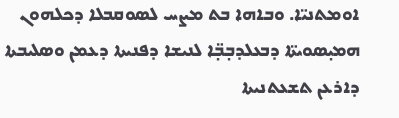ܐܘܡܬܢܝ̈ܐ. ܘܒܐܗܐ ܒܬ ܡܨܚ ܠܣܘܩܒܠܐ ܕܟܠܗܘܢ ܗܡܝ̣ܣܘܝܬ̈ܐ ܕܒܥܠܕܒ̣ܒ̣̈ܐ ܠܢܝܫܐ ܕܦܢܝܬܐ ܕܥܡܢ ܘܣܠܝܒܬܐ ܕܐܪܥܢ ܬܫܥܬܢܝܬܐ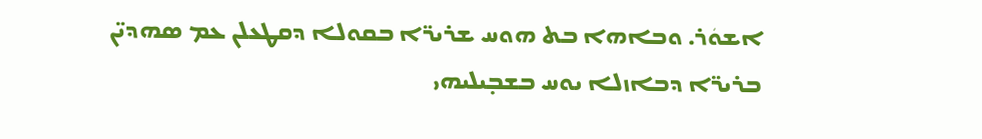ܐܫܘܿܪ. ܘܒܐܗܐ ܒܬ ܗܘܚ ܫܪܝܪ̈ܐ ܒܩܘܠܐ ܕܩܛܥܠܢ ܥܡ ܣܗܕܝ̈ܢ ܒܪܝܪ̈ܐ ܕܒܐܙܠܐ ܝܘܚ ܒܫܒ̣ܝܠܝܗܝ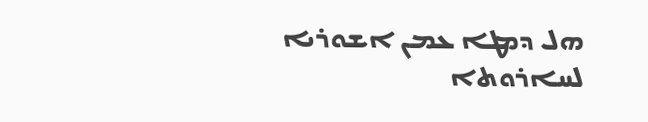ܗܠ ܕܡܛܐ ܥܡܢ ܐܫܘܪܝܐ ܠܚܐܪܘܬܐ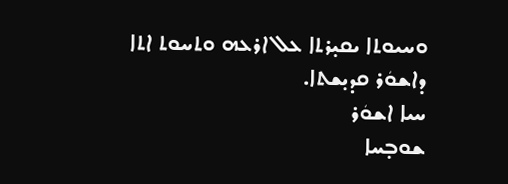ܘܚܝܘܬܐ ܝܩܝ̣ܪܬܐ ܥܠ ܐܪܥܗ ܘܬܚܘܬ ܐܬܐ ܕܐܫܘܿܪ ܩܕܝ̣ܫܬܐ.
ܚܝܐ ܐܫܘܿܪ
ܫܘܒ̣ܚܐ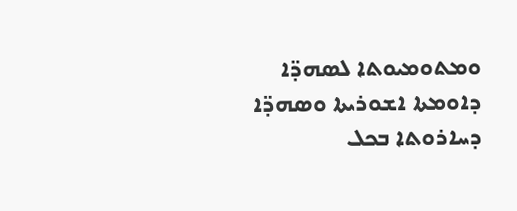ܘܡܬܘܡܝܘܬܐ ܠܣܗܕ̈ܐ ܕܐܘܡܬܐ ܐܫܘܪܝܬܐ ܘܣܗܕ̈ܐ ܕܚܐܪܘܬܐ ܒܟܠ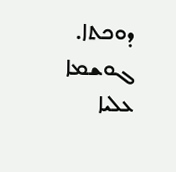ܕܘܟܬܐ.
ܓܘܫܡܐ ܥܠܝܐ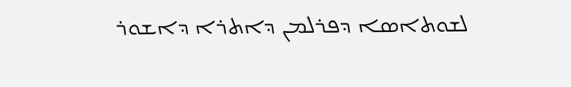ܠܫܘܬܐܣܐ ܕܦܪܠܡܢ ܕܐܬܪܐ ܕܐܫܘܪ